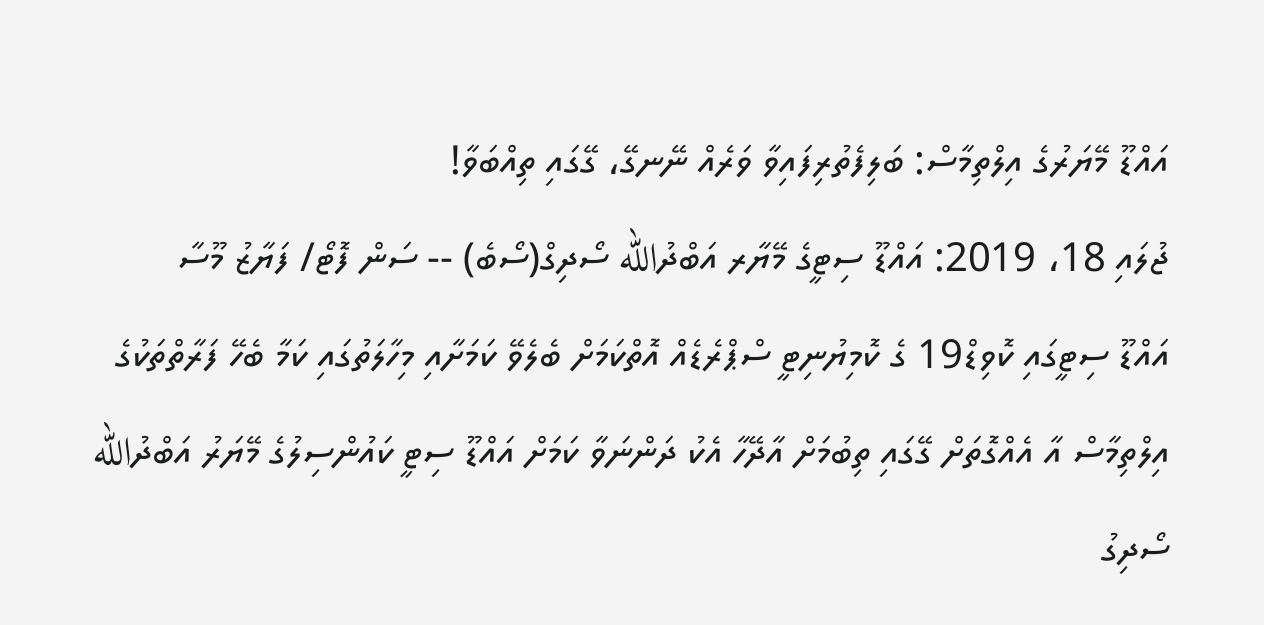އައްޑޫ މޭޔަރުގެ އިލްތިމާސް: ބަލިފެތުރިފައިވާ ވަރެއް ނޭނގޭ، ގޭގައި ތިއްބަވާ!
ޖުލައި 18، 2019: އައްޑޫ ސިޓީގެ މޭޔާރ އަބްދުالله ސޯދިގް(ސޯބެ) -- ސަން ފޮޓޯ/ ފަޔާޒު މޫސާ
އައްޑޫ ސިޓީގައި ކޮވިޑް19 ގެ ކޮމިޔުނިޓީ ސްޕްރެޑެއް އޮތްކަމަށް ބެލެވޭ ކަމަށާއި މިހާލަތުގައި ކަމާ ބެހޭ ފަރާތްތަކުގެ އިލްތިމާސް އާ އެއްގޮތަށް ގޭގައި ތިބުމަށް އާދޭހާ އެކު ދަންނަވާ ކަމަށް އައްޑޫ ސިޓީ ކައުންސިލުގެ މޭޔަރު އަބްދުالله ސޯދިގު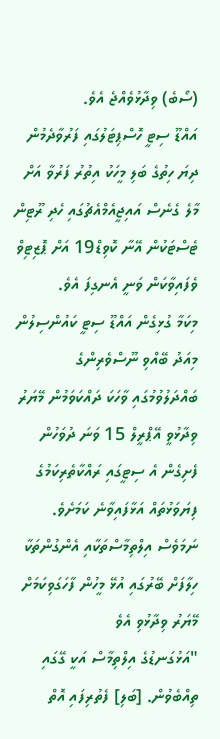(ސޯބެ) ވިދާޅުވެއްޖެ އެވެ.
އައްޑޫ ސިޓީ ހޮސްޕިޓަލުގައި ފަރުވާދެމުން ދިޔަ ހިތުގެ ބަލި މީހަކު އިތުރު ފަރުވާ އަށް މާލެ ގެނެސް އައިޖީއެމްއެޗުގައި ހެދި ރޫޓިން ޓެސްޓަކުން އޭނާ ކޮވިޑް19 އަށް ޕޮޒިޓިވް ވެފައިވާކަން ވަނީ އެނގިފަ އެވެ.
މިކަމާ ގުޅިގެން އައްޑޫ ސިޓީ ކައުންސިލުން މިއަދު ބޭއްވި ނޫސްވެރިންގެ ބައްދަލުވުމުގައި ވާހަކަ ދައްކަވަމުން މޭޔަރު ވިދާޅުވީ އޭޕްރީލް 15 ވަނަ ދުވަހުން ފެށިގެން އެ ސިޓީގައި ރައްކާތެރިކަމުގެ ފިޔަވަޅުތައް އަޅާފައިވާނެ ކަމަށެވެ. ނަމަވެސް އިލްތިމާސްތަކާއި އެންގުންތަކާ ހިލާފަށް ބޭރުގައި އުޅޭ މީހުން ފާހަގަވިކަމަށް މޭޔަރު ވިދާޅުވި އެވެ
"އަޅުގަނޑުގެ އިލްތިމާސް އަކީ ގޭގައި ތިއްބެވުން. [ބަލި] ފެތުރިފައި އޮތް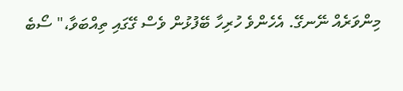މިންވަރެއް ނޭނގޭ. އެހެންވެ ހުރިހާ ބޭފުޅުން ވެސް ގޭގައި ތިއްބަވާ،" ސޯބެ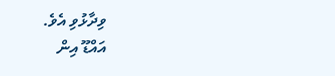ވިދާޅުވި އެވެ.
އައްޑޫ އިން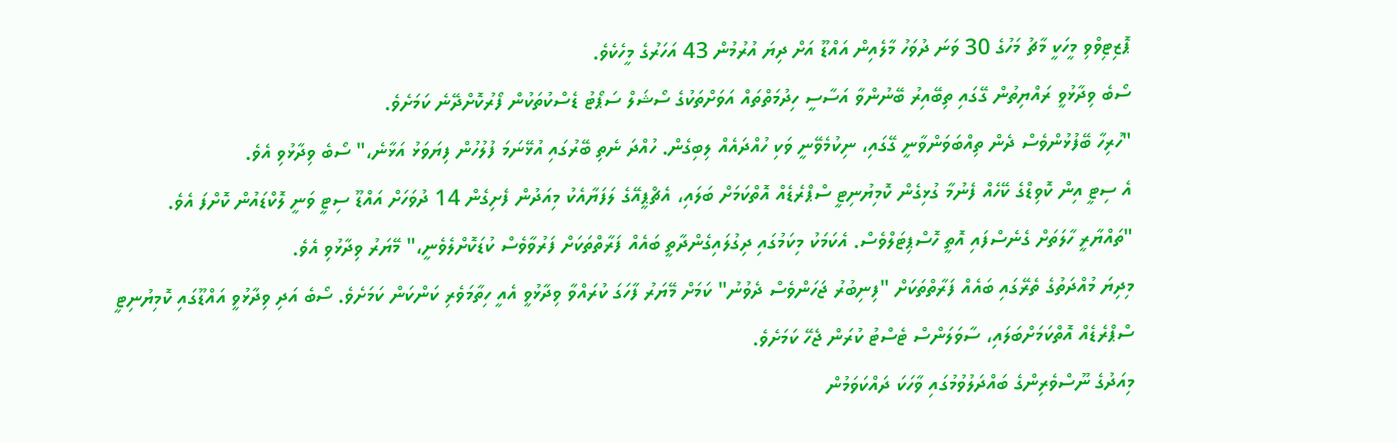ޕޮޒިޓިވްވި މީހަކީ މާޗު މަހުގެ 30 ވަނަ ދުވަހު މާލެއިން އައްޑޫ އަށް ދިޔަ އުރުމުން 43 އަހަރުގެ މީހެކެވެ.
ސޯބެ ވިދާޅުވީ ރައްޔިތުން ގޭގައި ތިބޭއިރު ބޭނުންވާ އަސާސީ ހިދުމަތްތައް އަވަށްތަކުގެ ސޯޝަލް ސަޕޯޓު ޑެސްކުތަކުން ފޯރުކޮށްދޭނެ ކަމަށެވެ.
"ހުރިހާ ބޭފުޅުންވެސް ދެން ތިއްބަވަންވާނީ ގޭގައި، ނިކުމެވޭނީ ވަކި ހުއްދައެއް ލިބިގެން. ހުއްދަ ނެތި ބޭރުގައި އުޅޭނަމަ ފުލުހުން ފިޔަވަޅު އަޅާނެ،" ސޯބެ ވިދާޅުވި އެވެ.
އެ ސިޓީ އިން ކޮވިޑްގެ ކޭހެއް ފެނުމާ ގުޅިގެން ކޮމިޔުނިޓީ ސްޕްރެޑެއް އޮތްކަމަށް ބަލައި، އެޗްޕީއޭގެ ލަފަޔާއެކު މިއަދުން ފެށިގެން 14 ދުވަހަށް އައްޑޫ ސިޓީ ވަނީ ލޮކްޑައުން ކޮށްފަ އެވެ.
"ތައްޔާރީ ހާލަތަށް ގެނެސްފައި އޮތީ ހޮސްޕިޓަލްވެސް. އެކަމަކު މިކަމުގައި ދިގުލައިގެންދާތީ ބައެއް ފަރާތްތަކަށް ފަރުވާވެސް ކުޑަކޮށްލެވެނީ،" މޭޔަރު ވިދާޅުވި އެވެ.
މިދިޔަ މުއްދަތުގެ ތެރޭގައި ބައެއް ފަރާތްތަކަށް "ފިނިބުރު ޖަހަންވެސް ދެވުނު" ކަމަށް މޭޔަރު ފާހަގަ ކުރައްވާ ވިދާޅުވީ އެއީ ހިތާމަވެރި ކަންކަން ކަމަށެވެ. ސޯބެ އަދި ވިދާޅުވީ އައްޑޫގައި ކޮމިޔުނިޓީ ސްޕްރެޑެއް އޮތްކަމަށްބަލައި، ސާވަލަންސް ޓެސްޓު ކުރަން ޖެހޭ ކަމަށެވެ.
މިއަދުގެ ނޫސްވެރިންގެ ބައްދަލުވުމުގައި ވާހަކަ ދައްކަވަމުން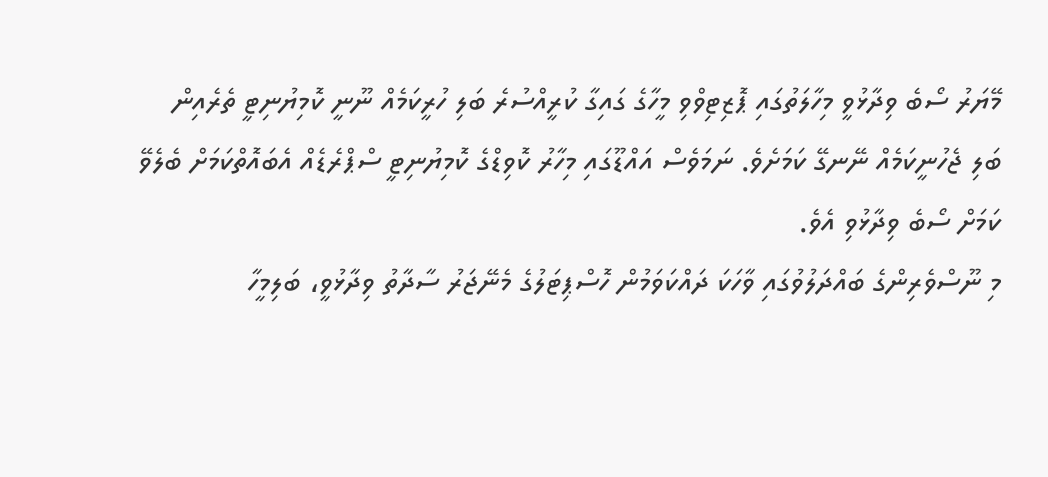މޭޔަރު ސޯބެ ވިދާޅުވީ މިހާލަތުގައި ޕޮޒިޓިވްވި މީހާގެ ގައިގާ ކުރީއްސުރެ ބަލި ހުރީކަމެއް ނޫނީ ކޮމިޔުނިޓީ ތެރެއިން ބަލި ޖެހުނީކަމެއް ނޭނގޭ ކަމަށެވެ. ނަމަވެސް އައްޑޫގައި މިހާރު ކޮވިޑްގެ ކޮމިޔުނިޓީ ސްޕްރެޑެއް އެބައޮތްކަމަށް ބެލެވޭ ކަމަށް ސޯބެ ވިދާޅުވި އެވެ.
މި ނޫސްވެރިންގެ ބައްދަލުވުގައި ވާހަކަ ދައްކަވަމުން ހޮސްޕިޓަލުގެ މެނޭޖަރު ސާދާތު ވިދާޅުވީ، ބަލިމީހާ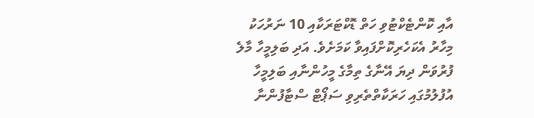އާއި ކޮންޓެކްޓުވި ހަތް ޑޮކްޓަރަކާއި 10 ނަރުހަކު މިހާރު އެކަހެރިކޮށްފައިވާ ކަމަށެވެ. އަދި ބަލިމީހާ މާލެ ފުރުވަން ދިޔަ އޭނާގެ ތިމާގެ މީހުންނާއި ބަލިމީހާ އުފުލުމުގައި ހަރަކާތްތެރިވި ސަޕޯޓް ސްޓާފުންނާ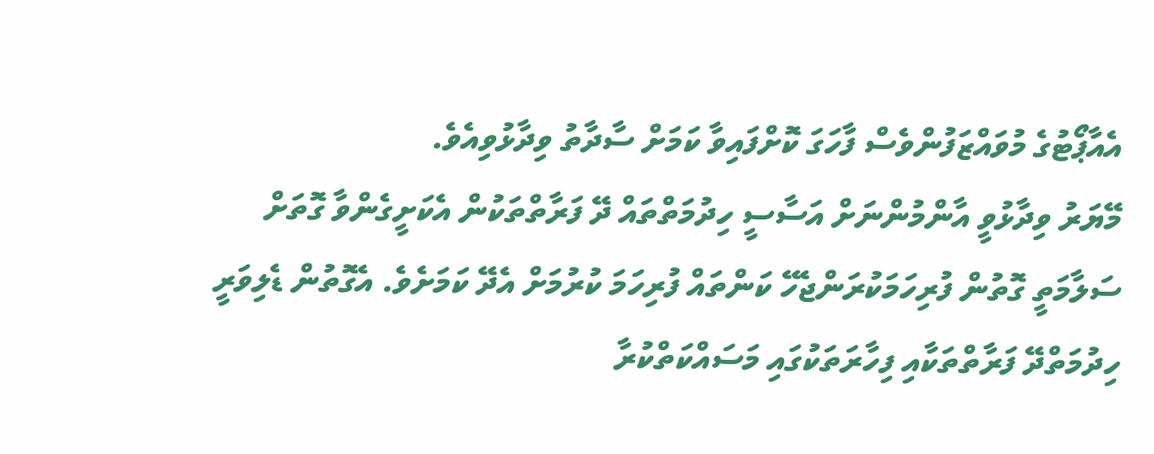އެއާޕޯޓުގެ މުވައްޒަފުންވެސް ފާހަގަ ކޮށްފައިވާ ކަމަށް ސާދާތު ވިދާޅުވިއެވެ.
މޭޔަރު ވިދާޅުވީ އާންމުންނަށް އަސާސީ ހިދުމަތްތައް ދޭ ފަރާތްތަކުން އެކަށީގެންވާ ގޮތަށް ސަލާމަތީ ގޮތުން ފުރިހަމަކުރަންޖެހޭ ކަންތައް ފުރިހަމަ ކުރުމަށް އެދޭ ކަމަށެވެ. އެގޮތުން ޑެލިވަރީ ހިދުމަތްދޭ ފަރާތްތަކާއި ފިހާރަތަކުގައި މަސައްކަތްކުރާ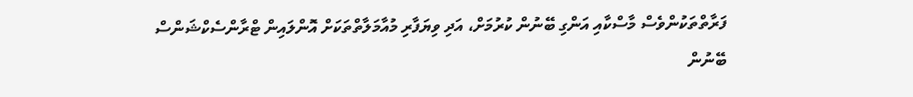ފަރާތްތަކުންވެސް މާސްކާއި އަންގި ބޭނުން ކުރުމަށް، އަދި ވިޔަފާރި މުއާމަލާތްތަކަށް އޮންލައިން ޓްރާންސެކްޝަންސް ބޭނުން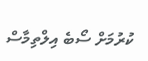ކުރުމަށް ސޯބެ އިލްތިމާސް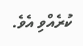ކުރެއްވި އެވެ.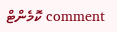comment ކޮމެންޓް